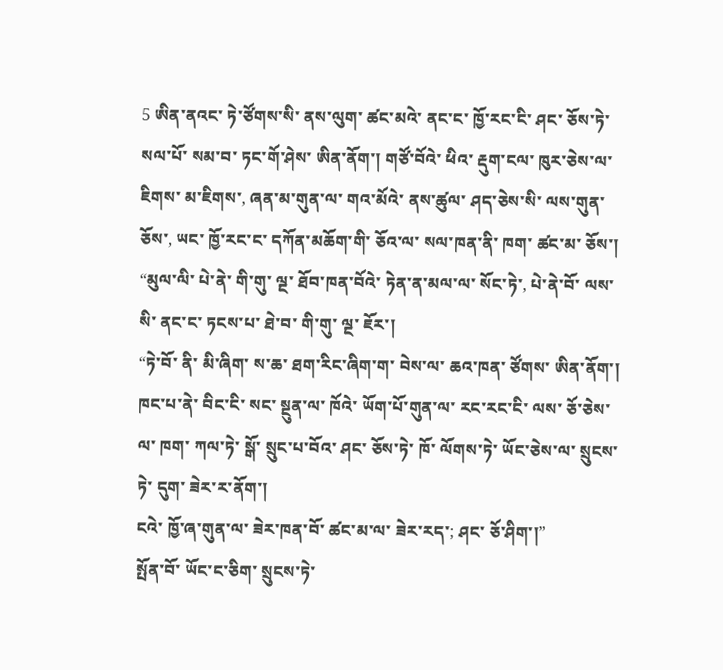5 ཨིན་ནའང་ ཏེ་ཙོགས་སི་ ནས་ལུག་ ཚང་མའེ་ ནང་ང་ ཁྱོ་རང་ངི་ ཤང་ ཅོས་ཏེ་ སལ་པོ་ སམ་བ་ ཏང་གོ་ཤེས་ ཨིན་ནོག་། གཙོ་བོའེ་ ཕིའ་ རྡུག་ངལ་ ཁུར་ཅེས་ལ་ ཇིགས་ མ་ཇིགས་, ཞན་མ་གུན་ལ་ གའ་མོའེ་ ནས་ཚུལ་ ཤད་ཅེས་སི་ ལས་གུན་ ཅོས་, ཡང་ ཁྱོ་རང་ང་ དཀོན་མཆོག་གི་ ཅོའ་ལ་ སལ་ཁན་ནི་ ཁག་ ཚང་མ་ ཅོས་།
“མུལ་ལི་ པེ་ནེ་ གི་གུ་ ལྔ་ ཐོབ་ཁན་བོའེ་ ཏེན་ན་མལ་ལ་ སོང་ཏེ་, པེ་ནེ་བོ་ ལས་སི་ ནང་ང་ ཏངས་པ་ ཐེ་བ་ གི་གུ་ ལྔ་ ཇོར་།
“ཏེ་བོ་ ནི་ མི་ཞིག་ ས་ཆ་ ཐག་རིང་ཞིག་ག་ བེས་ལ་ ཆའ་ཁན་ ཙོགས་ ཨིན་ནོག་། ཁང་པ་ནེ་ བིང་ངི་ སང་ སྔུན་ལ་ ཁོའེ་ ཡོག་པོ་གུན་ལ་ རང་རང་ངི་ ལས་ ཅོ་ཅེས་ལ་ ཁག་ ཀལ་ཏེ་ སྒོ་ སྲུང་པ་བོའ་ ཤང་ ཅོས་ཏེ་ ཁོ་ ལོགས་ཏེ་ ཡོང་ཅེས་ལ་ སྲུངས་ཏེ་ དུག་ ཟེར་ར་ནོག་།
ངའེ་ ཁྱོ་ཞ་གུན་ལ་ ཟེར་ཁན་བོ་ ཚང་མ་ལ་ ཟེར་རད་; ཤང་ ཅོ་ཤིག་།”
སྤོན་བོ་ ཡོང་ང་ཅིག་ སྲུངས་ཏེ་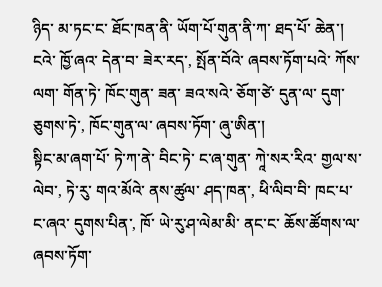ཉིད་ མ་ཏང་ང་ ཐོང་ཁན་ནི་ ཡོག་པོ་གུན་ནི་ཀ་ ཐད་པོ་ ཆེན་། ངའེ་ ཁྱོ་ཞའ་ དེན་བ་ ཟེར་རད་, སྤོན་བོའེ་ ཞབས་ཏོག་པའེ་ ཀོས་ལག་ གོན་ཏེ་ ཁོང་གུན་ ཟན་ ཟའ་སའེ་ ཅོག་ཙེ་ དུན་ལ་ དུག་ཅུགས་ཏེ་, ཁོང་གུན་ལ་ ཞབས་ཏོག་ ཞུ་ཨིན་།
སྟིང་མ་ཞག་པོ་ ཏེ་ཀ་ནེ་ བིང་ཏེ་ ང་ཞ་གུན་ ཀཱེ་སར་རིའ་ གྱལ་ས་ ལེབ་, ཏེ་རུ་ གའ་མོའེ་ ནས་ཚུལ་ ཤད་ཁན་, ཕི་ལིབ་བི་ ཁང་པ་ ང་ཞའ་ དུགས་པིན་, ཁོ་ ཡེ་རུ་ཤ་ལེམ་མི་ ནང་ང་ ཆོས་ཚོགས་ལ་ ཞབས་ཏོག་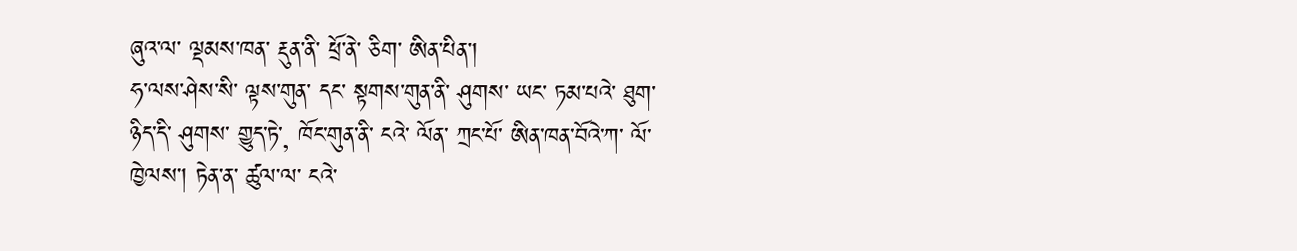ཞུའ་ལ་ ལྡམས་ཁན་ རྡུན་ནི་ ཕྲོ་ནེ་ ཅིག་ ཨིན་པིན་།
ཧ་ལས་ཤེས་སི་ ལྟས་གུན་ དང་ སྟགས་གུན་ནི་ ཤུགས་ ཡང་ ཏམ་པའེ་ ཐུག་ཉིད་དི་ ཤུགས་ གྱུད་ཏེ་, ཁོང་གུན་ནི་ ངའེ་ ལོན་ ཀྲང་པོ་ ཨིན་ཁན་བོའེ་ཀ་ ལོ་ཁྱེལས་། ཏེན་ན་ ཚུལ་ལ་ ངའེ་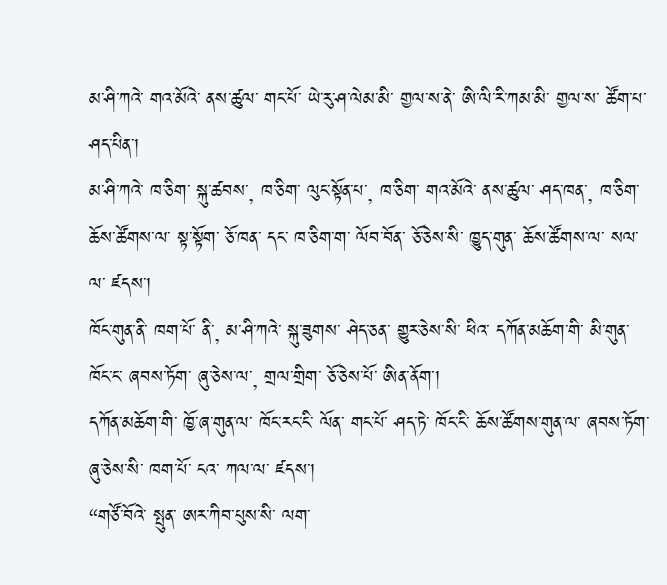མ་ཤི་ཀའེ་ གའ་མོའེ་ ནས་ཚུལ་ གང་པོ་ ཡེ་རུ་ཤ་ལེམ་མི་ གྱལ་ས་ནེ་ ཨི་ལི་རི་ཀམ་མི་ གྱལ་ས་ ཚོག་པ་ ཤད་པིན་།
མ་ཤི་ཀའེ་ ཁ་ཅིག་ སྐུ་ཚབས་, ཁ་ཅིག་ ལུང་སྟོན་པ་, ཁ་ཅིག་ གའ་མོའེ་ ནས་ཚུལ་ ཤད་ཁན་, ཁ་ཅིག་ ཆོས་ཚོགས་ལ་ སྟ་སྟོག་ ཅོ་ཁན་ དང་ ཁ་ཅིག་ག་ ལོབ་བོན་ ཅོ་ཅེས་སི་ ཁྱུད་གུན་ ཆོས་ཚོགས་ལ་ སལ་ལ་ ཛདས་།
ཁོང་གུན་ནི་ ཁག་པོ་ ནི་, མ་ཤི་ཀའེ་ སྐུ་ཟུགས་ ཤེད་ཅན་ གྱུར་ཅེས་སི་ ཕིའ་ དཀོན་མཆོག་གི་ མི་གུན་ ཁོང་ང་ ཞབས་ཏོག་ ཞུ་ཅེས་ལ་, གྲལ་གྲིག་ ཅོ་ཅེས་པོ་ ཨིན་ནོག་།
དཀོན་མཆོག་གི་ ཁྱོ་ཞ་གུན་ལ་ ཁོང་རང་ངི་ ལོན་ གང་པོ་ ཤད་ཏེ་ ཁོང་ངི་ ཆོས་ཚོགས་གུན་ལ་ ཞབས་ཏོག་ ཞུ་ཅེས་སི་ ཁག་པོ་ ངའ་ ཀལ་ལ་ ཛདས་།
“གཙོ་བོའེ་ སྤུན་ ཨར་ཀིབ་པུས་སི་ ལག་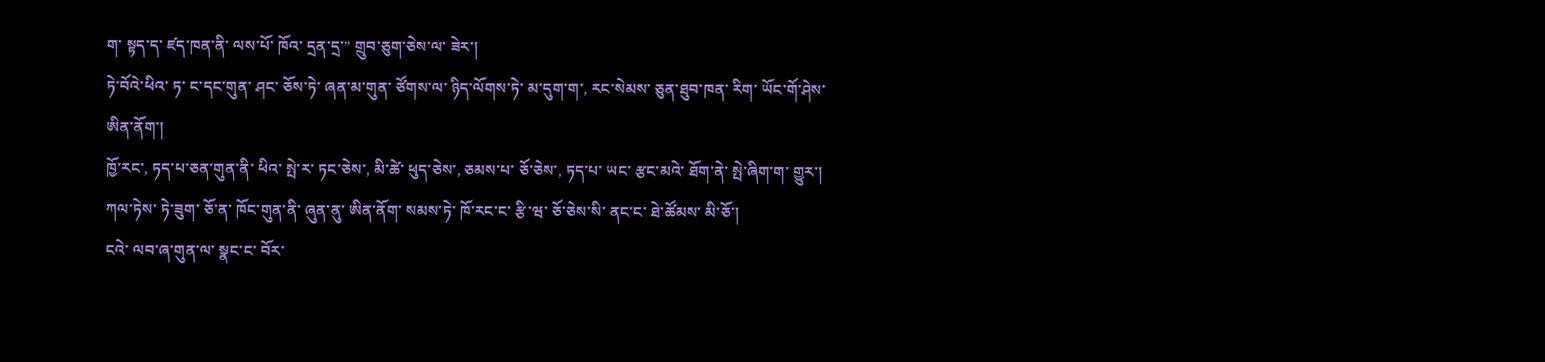ག་ སྟད་ད་ ཛད་ཁན་ནི་ ལས་པོ་ ཁོའ་ དྲན་དྲ་” གྲུབ་ཅུག་ཅེས་ལ་ ཟེར་།
ཏེ་བོའེ་ཕིའ་ ཏ་ ང་དང་གུན་ ཤང་ ཅོས་ཏེ་ ཞན་མ་གུན་ ཙོགས་ལ་ ཉིད་ལོགས་ཏེ་ མ་དུག་ག་, རང་སེམས་ ཅུན་ཐུབ་ཁན་ རིག་ ཡོང་གོ་ཤེས་ ཨིན་ནོག་།
ཁྱོ་རང་, ཏད་པ་ཅན་གུན་ནི་ ཕིའ་ སྤེ་ར་ ཏང་ཅེས་, མི་ཚེ་ ཕུད་ཅེས་, ཅམས་པ་ ཅོ་ཅེས་, ཏད་པ་ ཡང་ རྩང་མའེ་ ཐོག་ནེ་ སྤེ་ཞིག་ག་ གྱུར་། ཀལ་ཏེས་ ཏེ་ཟུག་ ཅོ་ན་ ཁོང་གུན་ནི་ ཞུན་ནུ་ ཨིན་ནོག་ སམས་ཏེ་ ཁོ་རང་ང་ རྩི་ཝ་ ཅོ་ཅེས་སི་ ནང་ང་ ཐེ་ཚོམས་ མི་ཅོ་།
ངའེ་ ལབ་ཞ་གུན་ལ་ སྣང་ང་ བོར་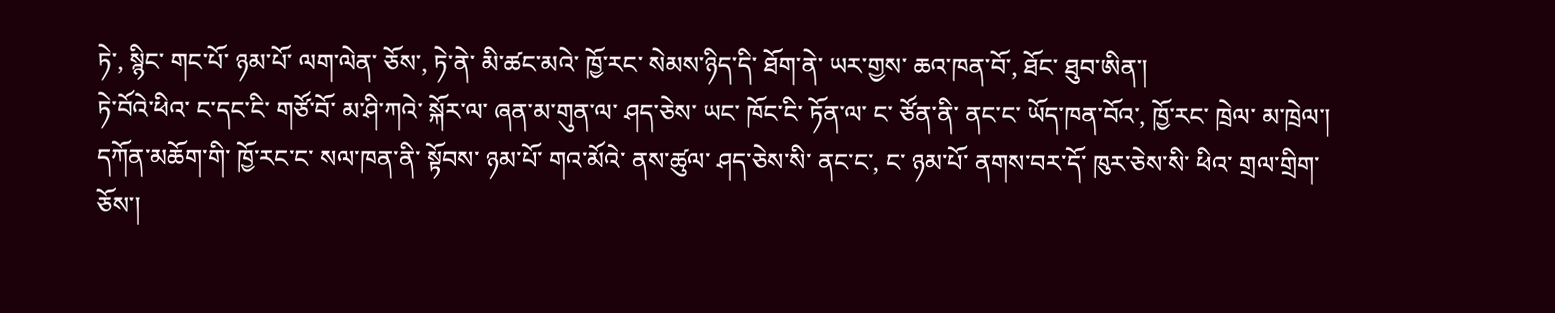ཏེ་, སྙིང་ གང་པོ་ ཉམ་པོ་ ལག་ལེན་ ཅོས་, ཏེ་ནེ་ མི་ཚང་མའེ་ ཁྱོ་རང་ སེམས་ཉིད་དི་ ཐོག་ནེ་ ཡར་གྱས་ ཆའ་ཁན་བོ་, ཐོང་ ཐུབ་ཨིན་།
ཏེ་བོའེ་ཕིའ་ ང་དང་ངི་ གཙོ་བོ་ མ་ཤི་ཀའེ་ སྐོར་ལ་ ཞན་མ་གུན་ལ་ ཤད་ཅེས་ ཡང་ ཁོང་ངི་ ཏོན་ལ་ ང་ ཙོན་ནི་ ནང་ང་ ཡོད་ཁན་བོའ་, ཁྱོ་རང་ ཁྲེལ་ མ་ཁྲེལ་། དཀོན་མཆོག་གི་ ཁྱོ་རང་ང་ སལ་ཁན་ནི་ སྟོབས་ ཉམ་པོ་ གའ་མོའེ་ ནས་ཚུལ་ ཤད་ཅེས་སི་ ནང་ང་, ང་ ཉམ་པོ་ ནགས་བར་དོ་ ཁུར་ཅེས་སི་ ཕིའ་ གྲལ་གྲིག་ ཅོས་།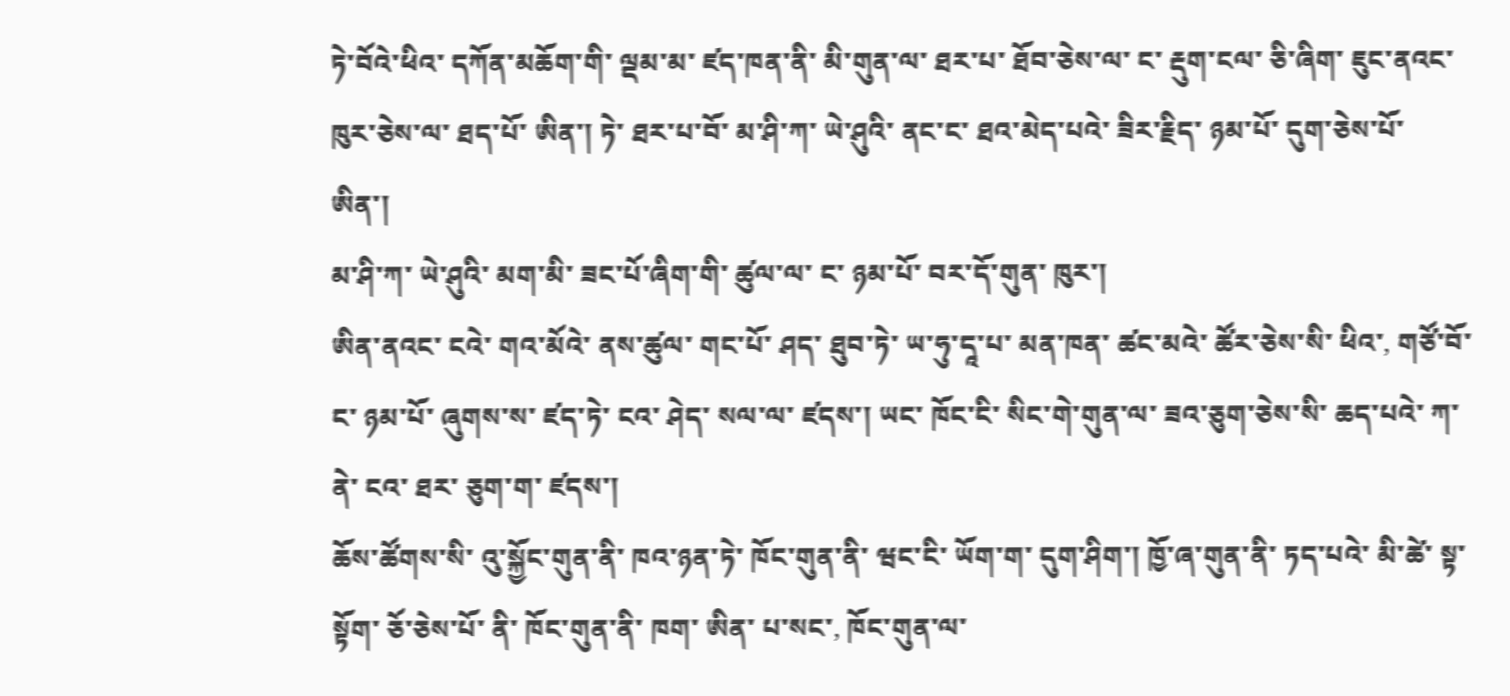ཏེ་བོའེ་ཕིའ་ དཀོན་མཆོག་གི་ ལྡམ་མ་ ཛད་ཁན་ནི་ མི་གུན་ལ་ ཐར་པ་ ཐོབ་ཅེས་ལ་ ང་ རྡུག་ངལ་ ཅི་ཞིག་ ཇུང་ནའང་ ཁུར་ཅེས་ལ་ ཐད་པོ་ ཨིན་། ཏེ་ ཐར་པ་བོ་ མ་ཤི་ཀ་ ཡེ་ཤུའི་ ནང་ང་ ཐའ་མེད་པའེ་ ཟིར་རྗིད་ ཉམ་པོ་ དུག་ཅེས་པོ་ ཨིན་།
མ་ཤི་ཀ་ ཡེ་ཤུའི་ མག་མི་ ཟང་པོ་ཞིག་གི་ ཚུལ་ལ་ ང་ ཉམ་པོ་ བར་དོ་གུན་ ཁུར་།
ཨིན་ནའང་ ངའེ་ གའ་མོའེ་ ནས་ཚུལ་ གང་པོ་ ཤད་ ཐུབ་ཏེ་ ཡ་ཧུ་དཱ་པ་ མན་ཁན་ ཚང་མའེ་ ཚོར་ཅེས་སི་ ཕིའ་, གཙོ་བོ་ ང་ ཉམ་པོ་ ཞུགས་ས་ ཛད་ཏེ་ ངའ་ ཤེད་ སལ་ལ་ ཛདས་། ཡང་ ཁོང་ངི་ སིང་གེ་གུན་ལ་ ཟའ་ཅུག་ཅེས་སི་ ཆད་པའེ་ ཀ་ནེ་ ངའ་ ཐར་ ཅུག་ག་ ཛདས་།
ཆོས་ཚོགས་སི་ འུ་སྐྱོང་གུན་ནི་ ཁའ་ཉན་ཏེ་ ཁོང་གུན་ནི་ ཝང་ངི་ ཡོག་ག་ དུག་ཤིག་། ཁྱོ་ཞ་གུན་ནི་ ཏད་པའེ་ མི་ཚེ་ སྟ་སྟོག་ ཅོ་ཅེས་པོ་ ནི་ ཁོང་གུན་ནི་ ཁག་ ཨིན་ པ་སང་, ཁོང་གུན་ལ་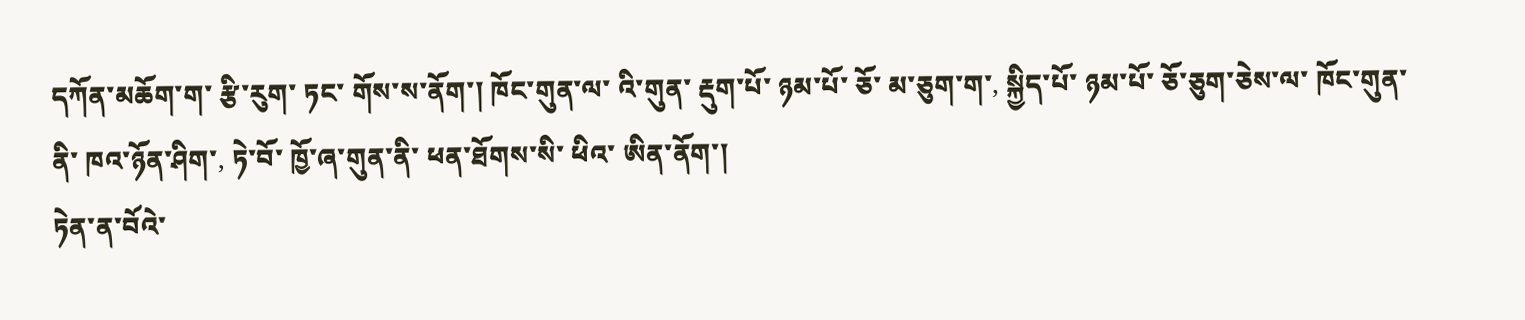དཀོན་མཆོག་ག་ རྩི་རུག་ ཏང་ གོས་ས་ནོག་། ཁོང་གུན་ལ་ འི་གུན་ རྡུག་པོ་ ཉམ་པོ་ ཅོ་ མ་ཅུག་ག་, སྐྱིད་པོ་ ཉམ་པོ་ ཅོ་ཅུག་ཅེས་ལ་ ཁོང་གུན་ནི་ ཁའ་ཉོན་ཤིག་, ཏེ་བོ་ ཁྱོ་ཞ་གུན་ནི་ ཕན་ཐོགས་སི་ ཕིའ་ ཨིན་ནོག་།
ཏེན་ན་བོའེ་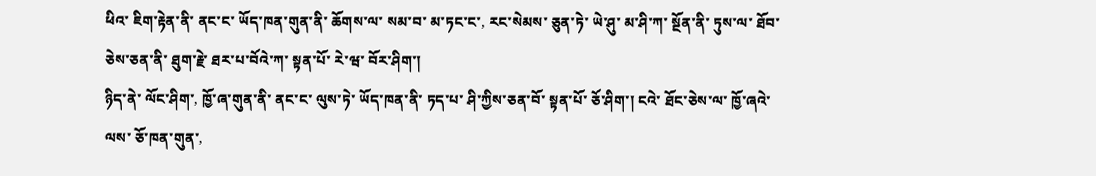ཕིའ་ ཇིག་རྟེན་ནི་ ནང་ང་ ཡོད་ཁན་གུན་ནི་ ཆོགས་ལ་ སམ་བ་ མ་ཏང་ང་, རང་སེམས་ ཅུན་ཏེ་ ཡེ་ཤུ་ མ་ཤི་ཀ་ སྔོན་ནི་ ཏུས་ལ་ ཐོབ་ཅེས་ཅན་ནི་ ཐུག་རྗེ་ ཐར་པ་བོའེ་ཀ་ སྟན་པོ་ རེ་ཝ་ བོར་ཤིག་།
ཉིད་ནེ་ ལོང་ཤིག་, ཁྱོ་ཞ་གུན་ནི་ ནང་ང་ ལུས་ཏེ་ ཡོད་ཁན་ནི་ ཏད་པ་ ཤི་ཀྱིས་ཅན་བོ་ སྟན་པོ་ ཅོ་ཤིག་། ངའེ་ ཐོང་ཅེས་ལ་ ཁྱོ་ཞའེ་ ལས་ ཅོ་ཁན་གུན་,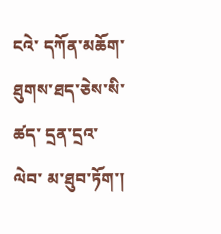ངའེ་ དཀོན་མཆོག་ ཐུགས་ཐད་ཅེས་སི་ ཚད་ དྲན་དྲའ་ ལེབ་ མ་ཐུབ་ཏོག་།